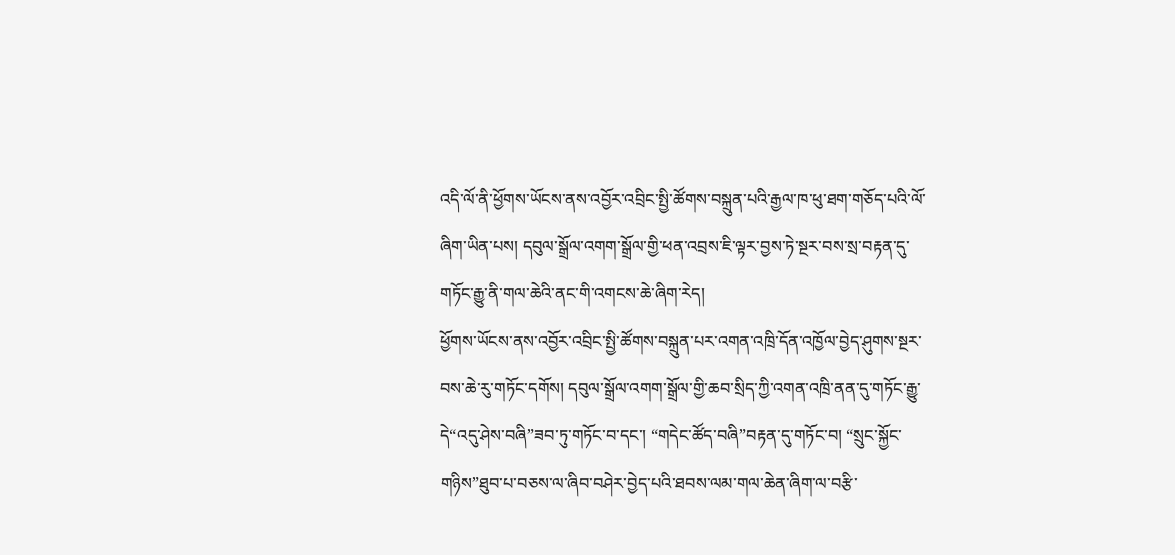འདི་ལོ་ནི་ཕྱོགས་ཡོངས་ནས་འབྱོར་འབྲིང་སྤྱི་ཚོགས་བསྐྲུན་པའི་རྒྱལ་ཁ་ཕུ་ཐག་གཅོད་པའི་ལོ་ཞིག་ཡིན་པས། དབུལ་སྒྲོལ་འགག་སྒྲོལ་གྱི་ཕན་འབྲས་ཇི་ལྟར་བྱས་ཏེ་སྔར་བས་སྲ་བརྟན་དུ་གཏོང་རྒྱུ་ནི་གལ་ཆེའི་ནང་གི་འགངས་ཆེ་ཞིག་རེད།
ཕྱོགས་ཡོངས་ནས་འབྱོར་འབྲིང་སྤྱི་ཚོགས་བསྐྲུན་པར་འགན་འཁྲི་དོན་འཁྱོལ་བྱེད་ཤུགས་སྔར་བས་ཆེ་རུ་གཏོང་དགོས། དབུལ་སྒྲོལ་འགག་སྒྲོལ་གྱི་ཆབ་སྲིད་ཀྱི་འགན་འཁྲི་ནན་དུ་གཏོང་རྒྱུ་དེ“འདུ་ཤེས་བཞི”ཟབ་ཏུ་གཏོང་བ་དང་། “གདེང་ཚོད་བཞི”བརྟན་དུ་གཏོང་བ། “སྲུང་སྐྱོང་གཉིས”ཐུབ་པ་བཅས་ལ་ཞིབ་བཤེར་བྱེད་པའི་ཐབས་ལམ་གལ་ཆེན་ཞིག་ལ་བརྩི་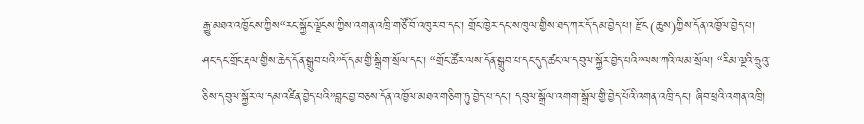རྒྱུ་མཐའ་འཁྱོངས་ཀྱིས“རང་སྐྱོང་ལྗོངས་ཀྱིས་འགན་འཁྲི་གཙོ་བོ་འཁུར་བ་དང་། གྲོང་ཁྱེར་དང་ས་ཁུལ་གྱིས་ཐད་ཀར་དོ་དམ་བྱེད་པ། རྫོང(ཆུས)ཀྱིས་དོན་འཁྱོལ་བྱེད་པ། ཤང་དང་གྲོང་རྡལ་གྱིས་ཆེད་དོན་སྒྲུབ་པའི”དོ་དམ་གྱི་སྒྲིག་སྲོལ་དང་། “གྲོང་ཚོར་ལས་དོན་སྒྲུབ་པ་དང་དུད་ཚང་ལ་དབུལ་སྐྱོར་བྱེད་པའི”ལས་ཀའི་ལམ་སྲོལ། “རིམ་ལྔའི་ཧྲུའུ་ཅིས་དབུལ་སྐྱོར་ལ་དམ་འཛིན་བྱེད་པའི”བླང་བྱ་བཅས་དོན་འཁྱོལ་མཐའ་གཅིག་ཏུ་བྱེད་པ་དང་། དབུལ་སྒྲོལ་འགག་སྒྲོལ་གྱི་བྱེད་པོའི་འགན་འཁྲི་དང་། ཞིབ་ཕྲའི་འགན་འཁྲི།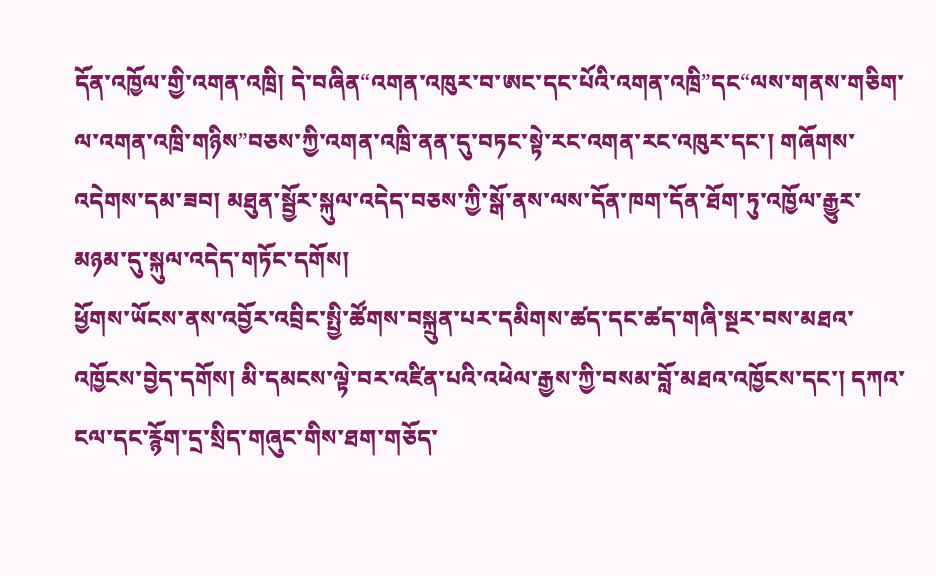དོན་འཁྱོལ་གྱི་འགན་འཁྲི། དེ་བཞིན“འགན་འཁུར་བ་ཨང་དང་པོའི་འགན་འཁྲི”དང“ལས་གནས་གཅིག་ལ་འགན་འཁྲི་གཉིས”བཅས་ཀྱི་འགན་འཁྲི་ནན་དུ་བཏང་སྟེ་རང་འགན་རང་འཁུར་དང་། གཞོགས་འདེགས་དམ་ཟབ། མཐུན་སྦྱོར་སྐུལ་འདེད་བཅས་ཀྱི་སྒོ་ནས་ལས་དོན་ཁག་དོན་ཐོག་ཏུ་འཁྱོལ་རྒྱུར་མཉམ་དུ་སྐུལ་འདེད་གཏོང་དགོས།
ཕྱོགས་ཡོངས་ནས་འབྱོར་འབྲིང་སྤྱི་ཚོགས་བསྐྲུན་པར་དམིགས་ཚད་དང་ཚད་གཞི་སྔར་བས་མཐའ་འཁྱོངས་བྱེད་དགོས། མི་དམངས་ལྟེ་བར་འཛིན་པའི་འཕེལ་རྒྱས་ཀྱི་བསམ་བློ་མཐའ་འཁྱོངས་དང་། དཀའ་ངལ་དང་རྙོག་དྲ་སྲིད་གཞུང་གིས་ཐག་གཅོད་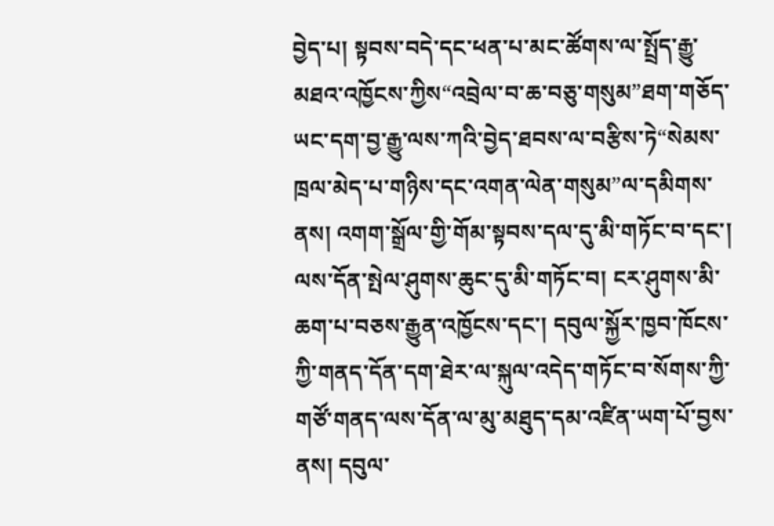བྱེད་པ། སྟབས་བདེ་དང་ཕན་པ་མང་ཚོགས་ལ་སྤྲོད་རྒྱུ་མཐའ་འཁྱོངས་ཀྱིས“འབྲེལ་བ་ཆ་བཅུ་གསུམ”ཐག་གཅོད་ཡང་དག་བྱ་རྒྱུ་ལས་ཀའི་བྱེད་ཐབས་ལ་བརྩིས་ཏེ“སེམས་ཁྲལ་མེད་པ་གཉིས་དང་འགན་ལེན་གསུམ”ལ་དམིགས་ནས། འགག་སྒྲོལ་གྱི་གོམ་སྟབས་དལ་དུ་མི་གཏོང་བ་དང་། ལས་དོན་སྤེལ་ཤུགས་ཆུང་དུ་མི་གཏོང་བ། ངར་ཤུགས་མི་ཆག་པ་བཅས་རྒྱུན་འཁྱོངས་དང་། དབུལ་སྐྱོར་ཁྱབ་ཁོངས་ཀྱི་གནད་དོན་དག་ཐེར་ལ་སྐུལ་འདེད་གཏོང་བ་སོགས་ཀྱི་གཙོ་གནད་ལས་དོན་ལ་མུ་མཐུད་དམ་འཛིན་ཡག་པོ་བྱས་ནས། དབུལ་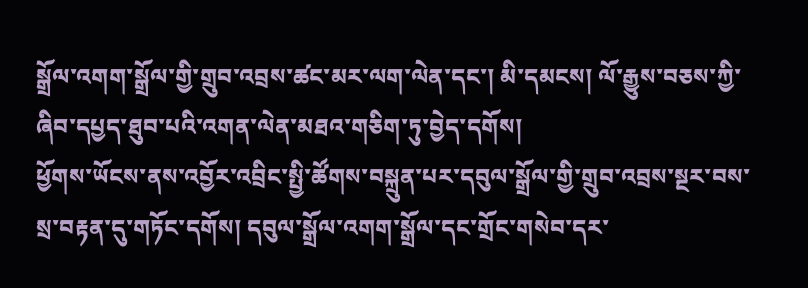སྒྲོལ་འགག་སྒྲོལ་གྱི་གྲུབ་འབྲས་ཚང་མར་ལག་ལེན་དང་། མི་དམངས། ལོ་རྒྱུས་བཅས་ཀྱི་ཞིབ་དཔྱད་ཐུབ་པའི་འགན་ལེན་མཐའ་གཅིག་ཏུ་བྱེད་དགོས།
ཕྱོགས་ཡོངས་ནས་འབྱོར་འབྲིང་སྤྱི་ཚོགས་བསྐྲུན་པར་དབུལ་སྒྲོལ་གྱི་གྲུབ་འབྲས་སྔར་བས་སྲ་བརྟན་དུ་གཏོང་དགོས། དབུལ་སྒྲོལ་འགག་སྒྲོལ་དང་གྲོང་གསེབ་དར་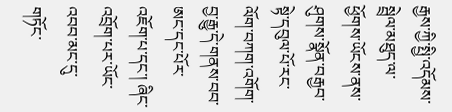རྒྱས་ཀྱི་སྤྱི་འདོམས་སྦྲེལ་མཐུད་ལ་ཕྱོགས་ཡོངས་ནས་ཤུགས་སྣོན་བརྒྱབ་སྟེ་དབུལ་པོ་རང་ལོག་བཀག་འགོག་བྱ་རྒྱུ་དེ་གནས་བབ་ཨང་དང་པོར་འཇོག་པ་དང་། ཞིང་འབྲོག་པར་ཡོང་འབབ་མང་དུ་གཏོང་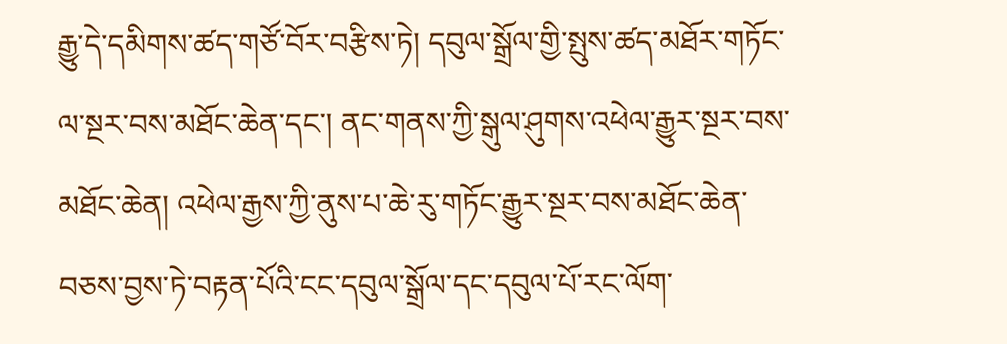རྒྱུ་དེ་དམིགས་ཚད་གཙོ་བོར་བརྩིས་ཏེ། དབུལ་སྒྲོལ་གྱི་སྤུས་ཚད་མཐོར་གཏོང་ལ་སྔར་བས་མཐོང་ཆེན་དང་། ནང་གནས་ཀྱི་སྒུལ་ཤུགས་འཕེལ་རྒྱུར་སྔར་བས་མཐོང་ཆེན། འཕེལ་རྒྱས་ཀྱི་ནུས་པ་ཆེ་རུ་གཏོང་རྒྱུར་སྔར་བས་མཐོང་ཆེན་བཅས་བྱས་ཏེ་བརྟན་པོའི་ངང་དབུལ་སྒྲོལ་དང་དབུལ་པོ་རང་ལོག་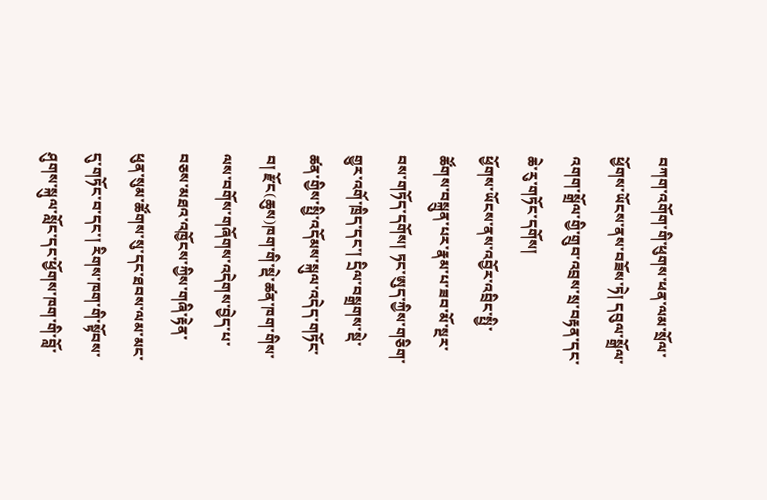བཀག་འགོག་གི་ཕུགས་ཕན་ལམ་སྲོལ་ཕྱོགས་ཡོངས་ནས་བཟོས་ཏེ། དབུལ་སྒྲོལ་འགག་སྒྲོལ་གྱི་གྲུབ་འབྲས་སྲ་བརྟན་དང་ཆེ་རུ་གཏོང་དགོས།
ཕྱོགས་ཡོངས་ནས་འབྱོར་འབྲིང་སྤྱི་ཚོགས་བསྐྲུན་པར་རྣམ་པ་ཟབ་མོ་སྔར་བས་གཏོད་དགོས། ཏང་ཨུད་ཀྱིས་གཅིག་གྱུར་འགོ་ཁྲིད་དང་། དྲིལ་བསྒྲགས་སྡེ་ཚན་གྱིས་སྤྱི་འདོམས་སྐུལ་འདེད་གཏོང་བ། རྫོང(ཆུས)ཁག་གི་སྡེ་ཚན་ཁག་གིས་ལས་བགོས་གཞོགས་འདེགས་བྱེད་པ་བཅས་མཐའ་འཁྱོངས་ཀྱིས་གཞི་རྟེན་ཕུན་སུམ་ཚོགས་སུ་དང་ཐབས་ལམ་མང་དུ་གཏོང་བ་དང་། རིགས་ཁག་གི་སྟོབས་ཤུགས་སྐུལ་སློང་དང་ཕྱོགས་ཁག་གི་བློ་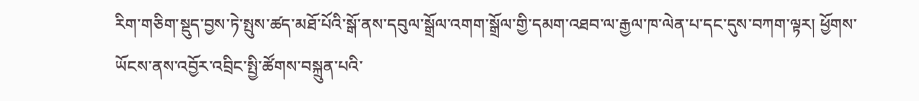རིག་གཅིག་སྡུད་བྱས་ཏེ་སྤུས་ཚད་མཐོ་པོའི་སྒོ་ནས་དབུལ་སྒྲོལ་འགག་སྒྲོལ་གྱི་དམག་འཐབ་ལ་རྒྱལ་ཁ་ལེན་པ་དང་དུས་བཀག་ལྟར། ཕྱོགས་ཡོངས་ནས་འབྱོར་འབྲིང་སྤྱི་ཚོགས་བསྐྲུན་པའི་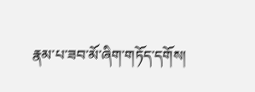རྣམ་པ་ཟབ་མོ་ཞིག་གཏོད་དགོས།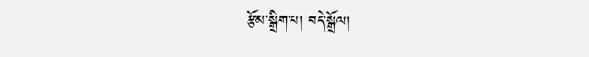རྩོམ་སྒྲིག་པ། བདེ་སྒྲོལ།